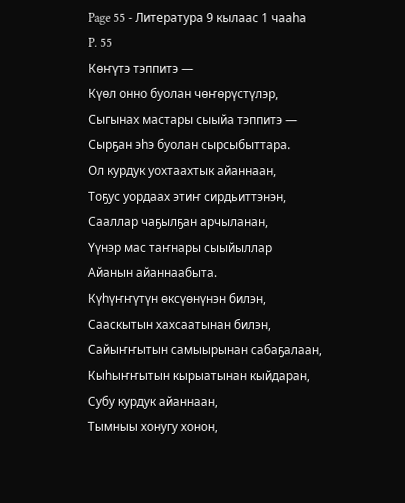Page 55 - Литература 9 кылаас 1 чааһа
P. 55
Көҥүтэ тэппитэ —
Күөл онно буолан чөҥөрүстүлэр,
Сыгынах мастары сыыйа тэппитэ —
Сырҕан эһэ буолан сырсыбыттара.
Ол курдук уохтаахтык айаннаан,
Тоҕус уордаах этиҥ сирдьиттэнэн,
Сааллар чаҕылҕан арчыланан,
Үүнэр мас таҥнары сыыйыллар
Айанын айаннаабыта.
Күһүҥҥүтүн өксүөнүнэн билэн,
Сааскытын хахсаатынан билэн,
Сайыҥҥытын самыырынан сабаҕалаан,
Кыһыҥҥытын кырыатынан кыйдаран,
Субу курдук айаннаан,
Тымныы хонугу хонон,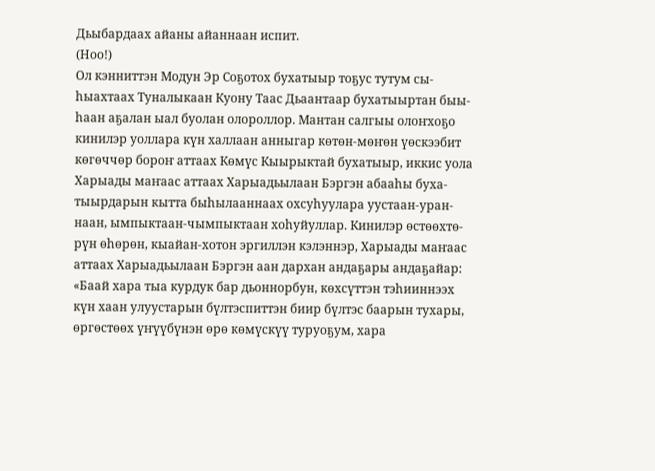Дьыбардаах айаны айаннаан испит.
(Ноо!)
Ол кэнниттэн Модун Эр Соҕотох бухатыыр тоҕус тутум сы-
һыахтаах Туналыкаан Куону Таас Дьаантаар бухатыыртан быы-
һаан аҕалан ыал буолан олороллор. Мантан салгыы олоҥхоҕо
кинилэр уоллара күн халлаан анныгар көтөн-мөҥөн үөскээбит
көгөччөр бороҥ аттаах Көмүс Кыырыктай бухатыыр, иккис уола
Харыады маҥаас аттаах Харыадьылаан Бэргэн абааһы буха-
тыырдарын кытта быһылааннаах охсуһуулара уустаан-уран-
наан, ымпыктаан-чымпыктаан хоһуйуллар. Кинилэр өстөөхтө-
рүн өһөрөн, кыайан-хотон эргиллэн кэлэннэр, Харыады маҥаас
аттаах Харыадьылаан Бэргэн аан дархан андаҕары андаҕайар:
«Баай хара тыа курдук бар дьоннорбун, көхсүттэн тэһииннээх
күн хаан улуустарын бүлтэспиттэн биир бүлтэс баарын тухары,
өргөстөөх үҥүүбүнэн өрө көмүскүү туруоҕум, хара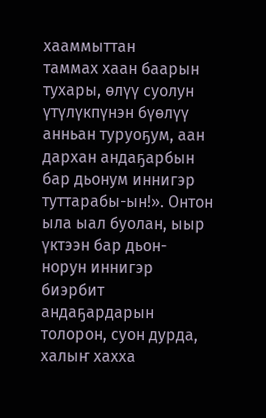хааммыттан
таммах хаан баарын тухары, өлүү суолун үтүлүкпүнэн бүөлүү
анньан туруоҕум, аан дархан андаҕарбын бар дьонум иннигэр
туттарабы-ын!». Онтон ыла ыал буолан, ыыр үктээн бар дьон-
норун иннигэр биэрбит андаҕардарын толорон, суон дурда,
халыҥ хахха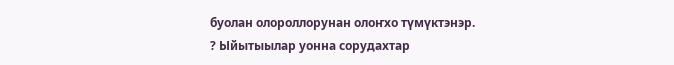буолан олороллорунан олоҥхо түмүктэнэр.
? Ыйытыылар уонна сорудахтар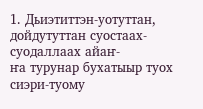1. Дьиэтиттэн-уотуттан, дойдутуттан суостаах-суодаллаах айаҥ-
ҥа турунар бухатыыр туох сиэри-туому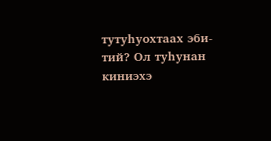тутуһуохтаах эби-
тий? Ол туһунан киниэхэ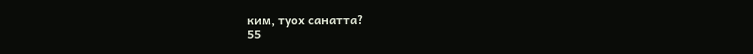ким, туох санатта?
55